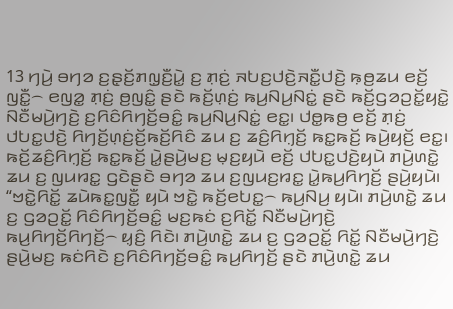13 ꤚꤣꤧ꤬ ꤋꤚꤤ ꤢ꤬ꤔ꤫ꤢꤩ꤬ꤊꤜ꤫ꤢꤪ꤬ꤣꤧ꤭ ꤢ꤬ ꤊ꤫ꤢꤦ꤬ ꤏꤝꤢ꤬ꤓꤢꤧ꤬ꤏꤢꤪ꤭ꤓꤢꤧ꤬ ꤒ꤫ꤥ꤬ꤘꤣ ꤕꤢꤩ꤬ ꤜꤢꤪ꤭꤮ ꤕꤜꤤ꤭ ꤊ꤫ꤢꤦ꤬ ꤥ꤬ꤜꤢꤨ꤭ ꤔꤢꤧ ꤒꤢꤩ꤬ꤛ꤫ꤢꤦ꤬ ꤒꤣ꤬ꤡꤣ꤬ꤡꤢꤦ꤭ ꤔꤢꤧ ꤒꤢꤩ꤬ꤞꤤꤑꤢꤩ꤭ꤟꤢꤧ꤭ ꤡꤢꤪꤗꤣꤧ꤬ꤚꤢꤧ꤬ ꤢ꤬ꤖꤢꤨꤖꤚꤢꤩ꤬ꤋꤢꤨ꤭ ꤒꤣ꤬ꤡꤣ꤬ꤡꤢꤦ꤭ ꤕꤢ꤭꤯ ꤓꤥ꤭ꤒꤥ꤬ ꤕꤢꤩ꤬ ꤊ꤫ꤢꤦ꤬ ꤓꤝꤢ꤭ꤓꤢꤧ꤬ ꤖꤚꤢꤩ꤬ꤛ꤫ꤢꤦ꤬ꤢꤩ꤬ꤒꤢꤩ꤬ꤖꤢꤨ ꤘꤣ ꤢ꤬ ꤘꤢꤨ꤬ꤖꤚ꤫ꤢꤩ꤬ ꤒꤢ꤭ꤒꤢꤩ꤬ ꤒꤣꤧ꤬ꤟꤢꤩ꤬ ꤕꤢ꤭꤯ ꤒꤢꤩ꤬ꤘꤢꤨ꤬ꤖꤚ꤫ꤢꤩ꤬ ꤒꤢ꤭ꤒꤢꤩ꤬ ꤣꤧ꤭ꤔꤣꤧ꤬ꤗꤢ꤬ ꤗ꤫ꤢ꤬ꤟꤣꤧ ꤕꤢꤩ꤬ ꤓꤝꤢ꤭ꤓꤢꤧ꤬ꤟꤣꤧ ꤊꤣꤧ꤬ꤛꤢꤧ꤭ ꤘꤣ ꤢ꤬ ꤜꤣꤙꤢ꤭ ꤞꤢꤧꤔꤢꤧ ꤋꤚꤤ ꤘꤣ ꤢ꤬ꤜꤣꤢ꤬ꤙꤢ꤭ ꤣꤧ꤭ꤒꤣ꤬ꤖꤚꤢꤩ꤬ ꤔꤣꤧ꤬ꤟꤣꤧ꤯
“ꤠꤢꤧ꤭ꤖꤢꤩ꤭ ꤘꤣꤧꤒꤢ꤭ꤜꤢꤪ꤭ ꤟꤣꤧ ꤠꤢꤧ꤭ ꤒꤢꤩ꤬ꤕꤝꤢ꤭꤮ ꤒꤣ꤬ꤡꤣ꤬ ꤟꤣꤧ꤯ ꤊꤣꤧ꤬ꤛꤢꤧ꤭ ꤘꤣ ꤢ꤬ ꤞꤤꤑꤢꤩ꤭ ꤖꤢꤨꤖꤚꤢꤩ꤬ꤋꤢꤨ꤭ ꤗꤢ꤬ꤒꤢꤦ ꤢ꤬ꤖꤢꤩ꤭ ꤡꤢꤪꤗꤣꤧ꤬ꤚꤢꤧ꤬ ꤒꤣ꤬ꤖꤚꤢꤩ꤬ꤖꤚꤢꤩ꤬꤮ ꤟ꤫ꤢꤨ꤬ ꤖꤢꤧ꤯ ꤊꤣꤧ꤬ꤛꤢꤧ꤭ ꤘꤣ ꤢ꤬ ꤞꤤꤑꤢꤩ꤭ ꤖꤢꤩ꤭ ꤡꤢꤪꤗꤣꤧ꤬ꤚꤢꤧ꤬ ꤔꤣꤧ꤬ꤗꤢ꤬ ꤒꤢꤦꤖꤢꤧ ꤢ꤬ꤖꤢꤨꤖꤚꤢꤩ꤬ꤋꤢꤨ꤭ ꤒꤣ꤬ꤖꤚꤢꤩ꤬ ꤔꤢꤧ ꤊꤣꤧ꤬ꤛꤢꤧ꤭ ꤘꤣ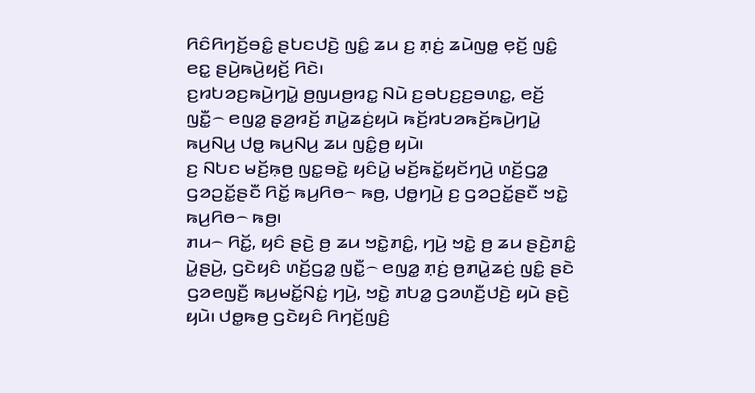ꤖꤢꤨꤖꤚꤢꤩ꤬ꤋꤢꤨ꤭ ꤔꤝꤢꤓꤢꤧ꤬ ꤜꤢꤨ꤭ ꤘꤣ ꤢ꤬ ꤊ꤫ꤢꤦ꤬ ꤘꤣꤧꤜꤥ꤭ ꤕ꤫ꤢꤩ꤬ ꤜꤢꤨ꤭ ꤕꤢ꤭ ꤔꤣꤧ꤬ꤒꤣꤧ꤬ꤟꤢꤩ꤬ ꤖꤢꤧ꤯
ꤢ꤬ꤙꤝꤤꤢ꤬ꤒꤣꤧ꤬ꤚꤣꤧ꤭ ꤥ꤬ꤜꤣꤥ꤬ꤙꤢ꤭ ꤡꤣꤧ ꤢ꤬ꤋꤝꤢ꤬ꤢ꤬ꤋꤛꤢ꤭, ꤕꤢꤩ꤬ ꤜꤢꤪ꤭꤮ ꤕꤜꤤ꤭ ꤔ꤫ꤤ꤬ꤙꤢꤩ꤬ ꤊꤣꤧ꤭ꤘꤢꤦ꤬ꤟꤣꤧ ꤒꤢꤩ꤬ꤙꤝꤤꤒꤢꤩ꤬ꤒꤣꤧ꤬ꤚꤣꤧ꤭ ꤒꤣ꤬ꤡꤣ꤬ ꤓꤥ꤭ ꤒꤣ꤬ꤡꤣ꤬ ꤘꤣ ꤜꤢꤨ꤭ꤥ꤬ ꤟꤣꤧ꤯
ꤢ꤬ ꤡꤝꤢ ꤗꤢꤩ꤬ꤒ꤫ꤥ꤬ ꤜꤢ꤭ꤋꤢꤧ꤭ ꤟꤢꤨꤣꤧ꤭ ꤗꤢꤩ꤬ꤒꤢꤩ꤭ꤟꤢꤩꤚꤣꤧ꤬ ꤛꤢꤩ꤬ꤞꤤ꤭ ꤞꤤꤑꤢꤩ꤭ꤔꤢꤪ ꤖꤢꤩ꤭ ꤒꤣ꤬ꤖꤥ꤮ ꤒꤥ꤬, ꤓꤥ꤭ꤚꤣꤧ꤬ ꤢ꤬ ꤞꤤꤑꤢꤩ꤭ꤔꤢꤪ ꤠꤢꤧ꤭ ꤒꤣ꤬ꤖꤥ꤮ ꤒꤥ꤬꤯
ꤊꤣ꤮ ꤖꤢꤩ꤭, ꤟꤢꤨ ꤔꤢꤧ꤬ ꤥ꤬ ꤘꤣ ꤠꤢꤧ꤭ꤊꤢꤨ꤭, ꤚꤣꤧ꤬ ꤠꤢꤧ꤭ ꤥ꤬ ꤘꤣ ꤔꤢꤧ꤬ꤊꤢꤨ꤭ ꤣꤧ꤭ꤔꤣꤧ꤬, ꤞꤢꤧꤟꤢꤨ ꤛꤢꤩ꤬ꤞꤤ꤭ ꤜꤢꤪ꤭꤮ ꤕꤜꤤ꤭ ꤊ꤫ꤢꤦ꤬ ꤥ꤬ꤊꤣꤧ꤭ꤘꤢꤦ꤬ ꤜꤢꤨ꤭ ꤔꤢꤧ ꤞꤤꤕꤜꤢꤪ꤬ ꤒꤣ꤬ꤗꤢꤩ꤭ꤡꤢꤦ꤭ ꤚꤣꤧ꤬, ꤠꤢꤧ꤭ ꤊꤝꤤ꤭ ꤞꤤꤛꤢꤪ꤬ꤓꤢꤧ꤬ ꤟꤣꤧ ꤔꤢꤧ꤬ ꤟꤣꤧ꤯ ꤓꤥ꤭ꤒꤥ꤬ ꤞꤢꤧꤟꤢꤨ ꤖꤚꤢꤩ꤬ꤜꤢꤨ꤬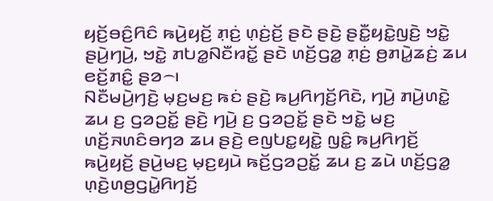ꤟꤢꤩ꤬ꤋꤢꤨ꤬ꤖꤢꤨ ꤒꤣꤧ꤬ꤟꤢꤩ꤬ ꤊ꤫ꤢꤦ꤬ ꤛ꤫ꤢꤦ꤬ꤢꤩ꤬ ꤔꤢꤧ ꤔꤢꤧ꤬ ꤔꤢꤪ꤭ꤟꤢꤧ꤭ꤜꤢꤧ꤬ ꤠꤢꤧ꤭ ꤔꤣꤧ꤬ꤚꤣꤧ꤬, ꤠꤢꤧ꤭ ꤊꤝꤤ꤭ꤡꤢꤪꤙꤢꤩ꤭ ꤔꤢꤧ ꤛꤢꤩ꤬ꤞꤤ꤭ ꤊ꤫ꤢꤦ꤬ ꤥ꤬ꤊꤣꤧ꤭ꤘꤢꤦ꤬ ꤘꤣ ꤕꤢꤩ꤬ꤊꤢꤨ꤭ ꤔꤤ꤮꤯
ꤡꤢꤪꤗꤣꤧ꤬ꤚꤢꤧ꤬ ꤗ꤫ꤢ꤬ꤗꤢ꤬ ꤒꤢꤦ ꤔꤢꤧ꤬ ꤒꤣ꤬ꤖꤚꤢꤩ꤬ꤖꤢꤧ, ꤚꤣꤧ꤬ ꤊꤣꤧ꤬ꤛꤢꤧ꤭ ꤘꤣ ꤢ꤬ ꤞꤤꤑꤢꤩ꤭ ꤔꤢꤧ꤬ ꤚꤣꤧ꤬ ꤢ꤬ ꤞꤤꤑꤢꤩ꤭ ꤔꤢꤧ ꤠꤢꤧ꤭ ꤗꤢ꤬ ꤛꤢꤩ꤬ꤏꤛꤢꤨꤋꤚꤤ ꤘꤣ ꤔꤢꤧ꤬ ꤕꤜꤝꤢ꤭ꤟꤢꤧ꤭ ꤜꤢꤨ꤭ ꤒꤣ꤬ꤖꤚꤢꤩ꤬ ꤒꤣꤧ꤬ꤟꤢꤩ꤬ ꤔꤣꤧ꤬ꤗꤢ꤬ ꤗ꤫ꤢ꤬ꤟꤣꤧ ꤒꤢꤩ꤬ꤞꤤꤑꤢꤩ꤭ ꤘꤣ ꤢ꤬ ꤘꤣꤧ ꤛꤢꤩ꤬ꤞꤤ꤭ ꤛ꤫ꤢꤧ꤬ꤛꤥ꤬ꤞꤣꤧ꤭ꤖꤚꤢꤩ꤬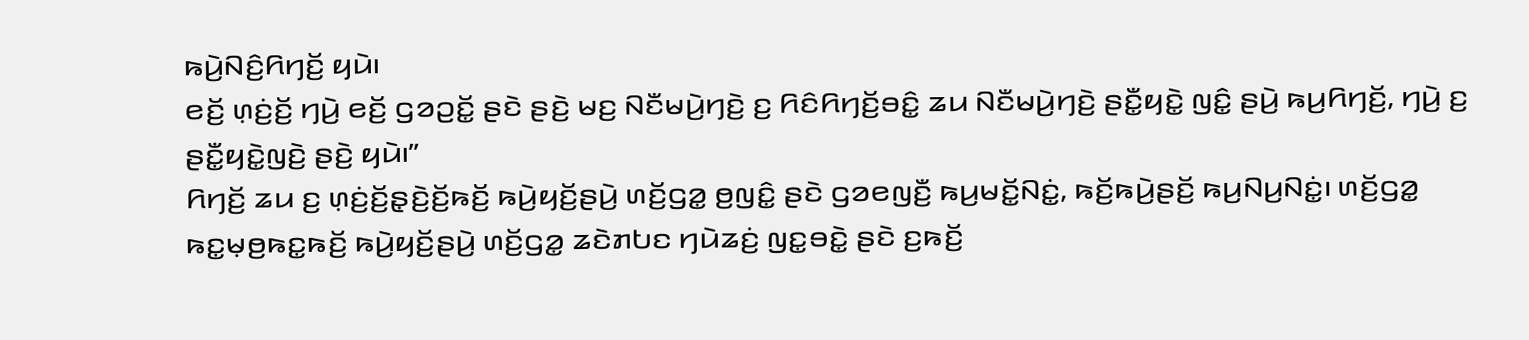ꤒꤣꤧ꤬ꤡꤢꤨ꤬ꤖꤚꤢꤩ꤬ ꤟꤣꤧ꤯
ꤕꤢꤩ꤬ ꤛ꤫ꤢꤦ꤬ꤢꤩ꤬ ꤚꤣꤧ꤬ ꤕꤢꤩ꤬ ꤞꤤꤑꤢꤩ꤭ ꤔꤢꤧ ꤔꤢꤧ꤬ ꤗꤢ꤬ ꤡꤢꤪꤗꤣꤧ꤬ꤚꤢꤧ꤬ ꤢ꤬ ꤖꤢꤨꤖꤚꤢꤩ꤬ꤋꤢꤨ꤭ ꤘꤣ ꤡꤢꤪꤗꤣꤧ꤬ꤚꤢꤧ꤬ ꤔꤢꤪ꤭ꤟꤢꤧ꤭ ꤜꤢꤨ꤭ ꤔꤣꤧ꤬ ꤒꤣ꤬ꤖꤚꤢꤩ꤬, ꤚꤣꤧ꤬ ꤢ꤬ ꤔꤢꤪ꤭ꤟꤢꤧ꤭ꤜꤢꤧ꤬ ꤔꤢꤧ꤬ ꤟꤣꤧ꤯”
ꤖꤚꤢꤩ꤬ ꤘꤣ ꤢ꤬ ꤛ꤫ꤢꤦ꤬ꤢꤩ꤬ꤔ꤫ꤢꤧ꤬ꤢꤩ꤬ꤒꤢꤩ꤬ ꤒꤣꤧ꤬ꤟꤢꤩ꤬ꤔꤣꤧ꤬ ꤛꤢꤩ꤬ꤞꤤ꤭ ꤥ꤬ꤜꤢꤨ꤭ ꤔꤢꤧ ꤞꤤꤕꤜꤢꤪ꤬ ꤒꤣ꤬ꤗꤢꤩ꤭ꤡꤢꤦ꤭, ꤒꤢꤩ꤬ꤒꤣꤧ꤬ꤔꤢꤩ꤬ ꤒꤣ꤬ꤡꤣ꤬ꤡꤢꤦ꤭꤯ ꤛꤢꤩ꤬ꤞꤤ꤭ ꤒꤢ꤭ꤗ꤫ꤥ꤬ꤒꤢ꤭ꤒꤢꤩ꤬ ꤒꤣꤧ꤬ꤟꤢꤩ꤬ꤔꤣꤧ꤬ ꤛꤢꤩ꤬ꤞꤤ꤭ ꤘꤢꤧꤊꤝꤢ ꤚꤣꤧꤘꤢꤦ꤬ ꤜꤢ꤭ꤋꤢꤧ꤭ ꤔꤢꤧ ꤢ꤬ꤒꤢꤩ꤬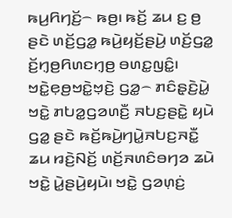ꤒꤣ꤬ꤖꤚꤢꤩ꤬꤮ ꤒꤥ꤬꤯ ꤒꤢꤩ꤬ ꤘꤣ ꤢ꤬ ꤥ꤬ ꤔꤢꤧ ꤛꤢꤩ꤬ꤞꤤ꤭ ꤒꤣꤧ꤬ꤟꤢꤩ꤬ꤔꤣꤧ꤬ ꤛꤢꤩ꤬ꤞꤤ꤭ ꤢꤩ꤬ꤚ꤫ꤥ꤬ꤖꤛꤢꤚ꤫ꤥ꤬ ꤋꤛꤢ꤭ꤜꤢꤨ꤭꤯
ꤠꤢꤧ꤭ꤕ꤫ꤥ꤬ꤠꤢꤧ꤭ꤠ꤫ꤢꤧ꤬ ꤞꤤ꤭꤮ ꤊꤢꤨꤔ꤫ꤢꤧ꤬ꤣꤧ꤭ ꤠꤢꤧ꤭ ꤊꤝꤤ꤭ꤞꤤꤛꤢꤪ꤬ ꤏꤝꤢ꤬ꤔꤢꤧ꤭ ꤟꤣꤧ ꤞꤤ꤭ ꤔꤢꤧ ꤒꤢꤩ꤬ꤒꤣꤧ꤬ꤚꤣꤧ꤭ꤏꤝꤢ꤬ꤏꤢꤪ꤭ ꤘꤣ ꤙꤢꤧ꤬ꤡꤢꤩ꤬ ꤛꤢꤩ꤬ꤏꤛꤢꤨꤋꤚꤤ ꤘꤣꤧ ꤠꤢꤧ꤭ ꤣꤧ꤭ꤔꤣꤧ꤬ꤟꤣꤧ꤯ ꤠꤢꤧ꤭ ꤞꤤꤛ꤫ꤢꤦ꤬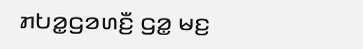ꤊꤝꤤ꤭ꤞꤤꤛꤢꤪ꤬ ꤞꤤ꤭ ꤗꤢ꤬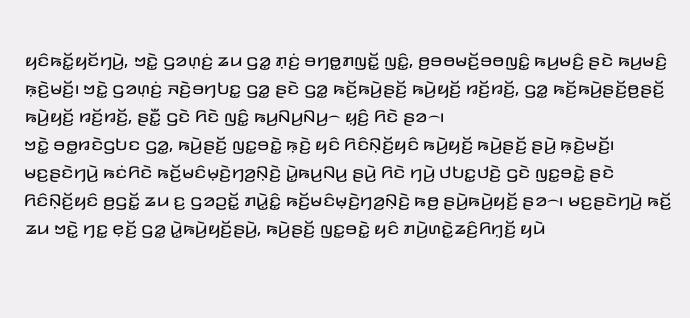ꤟꤢꤨꤒꤢꤩ꤭ꤟꤢꤩꤚꤣꤧ꤬, ꤠꤢꤧ꤭ ꤞꤤꤛ꤫ꤢꤦ꤬ ꤘꤣ ꤞꤤ꤭ ꤊ꤫ꤢꤦ꤬ ꤋꤚꤥ꤭ꤊꤜꤢꤩ꤭ ꤜꤢꤨ꤭, ꤥ꤬ꤋꤥꤗꤢꤩ꤬ꤋꤥꤜꤢꤨ꤭ ꤒꤣ꤬ꤗꤢꤨ꤬ ꤔꤢꤧ ꤒꤣ꤬ꤗꤢꤨ꤬ ꤒ꤫ꤢꤧ꤬ꤗꤢꤩ꤬꤯ ꤠꤢꤧ꤭ ꤞꤤꤛ꤫ꤢꤦ꤬ ꤏꤢꤧ꤬ꤋꤚꤝꤢ꤭ ꤞꤤ꤭ ꤔꤢꤧ ꤞꤤ꤭ ꤒꤢꤩ꤬ꤒꤣꤧ꤬ꤔꤢꤩ꤬ ꤒꤣꤧ꤬ꤟꤢꤩ꤬ ꤙꤢꤩ꤬ꤙꤢꤩ꤬, ꤞꤤ꤭ ꤒꤢꤩ꤬ꤒꤣꤧ꤬ꤔꤢꤩ꤬ꤥ꤬ꤔꤢꤩ꤬ ꤒꤣꤧ꤬ꤟꤢꤩ꤬ ꤙꤢꤩ꤬ꤙꤢꤩ꤬, ꤔꤢꤪ꤭ ꤞꤢꤧ ꤖꤢꤧ ꤜꤢꤨ꤭ ꤒꤣ꤬ꤡꤣ꤬ꤡꤣ꤬꤮ ꤟ꤫ꤢꤨ꤬ ꤖꤢꤧ ꤔꤤ꤮꤯
ꤠꤢꤧ꤭ ꤋꤥ꤭ꤙꤢꤧꤞꤝꤢ ꤞꤤ꤭, ꤒꤣꤧ꤬ꤔꤢꤩ꤬ ꤜꤢ꤭ꤋꤢꤧ꤭ ꤒ꤫ꤢꤧ꤬ ꤟꤢꤨ ꤖꤢꤨꤡ꤫ꤢꤩ꤬ꤟꤢꤨ ꤒꤣꤧ꤬ꤟꤢꤩ꤬ ꤒꤣꤧ꤬ꤔꤢꤩ꤬ ꤔꤣꤧ꤬ ꤒ꤫ꤢꤧ꤬ꤗꤢꤩ꤬꤯ ꤗꤢ꤬ꤔꤢꤧꤚꤣꤧ꤬ ꤒꤢꤦꤖꤢꤧ ꤒꤢꤩ꤬ꤗꤢꤨꤗ꤫ꤢꤧ꤬ꤚꤤ꤬ꤡ꤫ꤢꤧ꤬ ꤣꤧ꤭ꤒꤣ꤬ꤡꤣ꤬ ꤔꤣꤧ꤬ ꤖꤢꤧ ꤚꤣꤧ꤬ ꤓꤝꤢ꤭ꤓꤢꤧ꤬ ꤞꤢꤧ ꤜꤢ꤭ꤋꤢꤧ꤭ ꤔꤢꤧ ꤖꤢꤨꤡ꤫ꤢꤩ꤬ꤟꤢꤨ ꤥ꤬ꤞꤢꤩ꤭ ꤘꤣ ꤢ꤬ ꤞꤤꤑꤢꤩ꤭ ꤊꤣꤧ꤭ꤢꤨ꤭ ꤒꤢꤩ꤬ꤗꤢꤨꤗ꤫ꤢꤧ꤬ꤚꤤ꤬ꤡ꤫ꤢꤧ꤬ ꤒꤥ꤬ ꤔꤣꤧ꤬ꤒꤣꤧ꤬ꤟꤢꤩ꤬ ꤔꤤ꤮꤯ ꤗꤢ꤬ꤔꤢꤧꤚꤣꤧ꤬ ꤒꤢꤩ꤬ ꤘꤣ ꤠꤢꤧ꤭ ꤚꤢ꤭ ꤕ꤫ꤢꤩ꤬ ꤞꤤ꤭ ꤣꤧ꤭ꤒꤣꤧ꤬ꤟꤢꤩ꤬ꤔꤣꤧ꤬, ꤒꤣꤧ꤬ꤔꤢꤩ꤬ ꤜꤢ꤭ꤋꤢꤧ꤭ ꤟꤢꤨ ꤊꤣꤧ꤬ꤛꤢꤧ꤭ꤘꤢꤨ꤬ꤖꤚ꤫ꤢꤩ꤬ ꤟꤣꤧ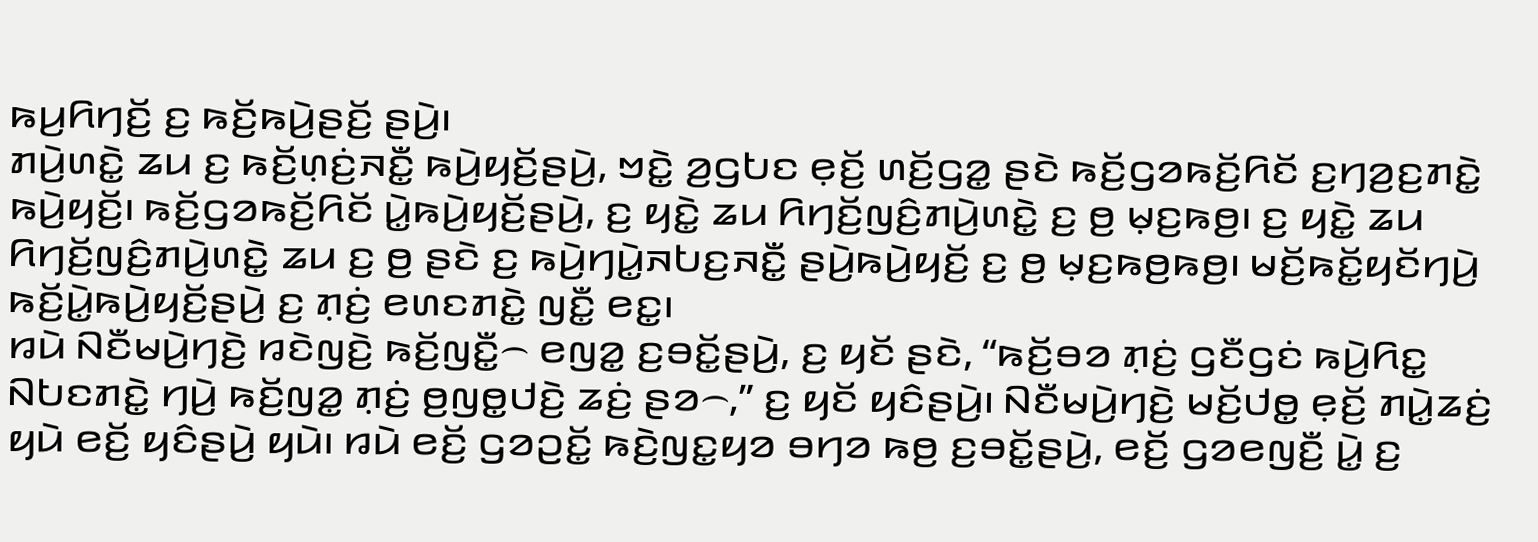ꤒꤣ꤬ꤖꤚꤢꤩ꤬ ꤢ꤬ ꤒꤢꤩ꤬ꤒꤣꤧ꤬ꤔꤢꤩ꤬ ꤔꤣꤧ꤬꤯
ꤊꤣꤧ꤬ꤛꤢꤧ꤭ ꤘꤣ ꤢ꤬ ꤒꤢꤩ꤬ꤛ꤫ꤢꤦ꤬ꤏꤢꤪ꤭ ꤒꤣꤧ꤬ꤟꤢꤩ꤬ꤔꤣꤧ꤬, ꤠꤢꤧ꤭ ꤤ꤬ꤞꤝꤢ ꤕ꤫ꤢꤩ꤬ ꤛꤢꤩ꤬ꤞꤤ꤭ ꤔꤢꤧ ꤒꤢꤩ꤬ꤞꤤꤒꤢꤩ꤬ꤖꤢꤩ ꤢ꤬ꤚꤤ꤬ꤢ꤬ꤊꤢꤧ꤭ ꤒꤣꤧ꤬ꤟꤢꤩ꤬꤯ ꤒꤢꤩ꤬ꤞꤤꤒꤢꤩ꤬ꤖꤢꤩ ꤣꤧ꤭ꤒꤣꤧ꤬ꤟꤢꤩ꤬ꤔꤣꤧ꤬, ꤢ꤬ ꤟꤢꤧ꤭ ꤘꤣ ꤖꤚꤢꤩ꤬ꤜꤢꤨ꤬ꤊꤣꤧ꤬ꤛꤢꤧ꤭ ꤢ꤬ ꤥ꤬ ꤗ꤫ꤢ꤬ꤒꤥ꤬꤯ ꤢ꤬ ꤟꤢꤧ꤭ ꤘꤣ ꤖꤚꤢꤩ꤬ꤜꤢꤨ꤬ꤊꤣꤧ꤬ꤛꤢꤧ꤭ ꤘꤣ ꤢ꤬ ꤥ꤬ ꤔꤢꤧ ꤢ꤬ ꤒꤣꤧ꤬ꤚꤣꤧ꤭ꤏꤝꤢ꤬ꤏꤢꤪ꤭ ꤔꤣꤧ꤬ꤒꤣꤧ꤬ꤟꤢꤩ꤬ ꤢ꤬ ꤥ꤬ ꤗ꤫ꤢ꤬ꤒꤥ꤬ꤒꤥ꤬꤯ ꤗꤢꤩ꤬ꤒꤢꤩ꤭ꤟꤢꤩꤚꤣꤧ꤬ ꤒꤢꤩ꤬ꤣꤧ꤭ꤒꤣꤧ꤬ꤟꤢꤩ꤬ꤔꤣꤧ꤬ ꤢ꤬ ꤊ꤫ꤢꤦ꤬ ꤕꤛꤢꤊꤢꤧ꤭ ꤜꤢꤪ꤭ ꤕꤢ꤭꤯
ꤙꤣꤧ ꤡꤢꤪꤗꤣꤧ꤬ꤚꤢꤧ꤬ ꤙꤢꤧꤜꤢꤧ꤬ ꤒꤢꤩ꤬ꤜꤢꤪ꤭꤮ ꤕꤜꤤ꤭ ꤢ꤬ꤋꤢꤩ꤭ꤔꤣꤧ꤬, ꤢ꤬ ꤟꤢꤩ ꤔꤢꤧ, “ꤒꤢꤩ꤬ꤋꤤ ꤊ꤫ꤢꤦ꤬ ꤞꤢꤪꤞꤢꤦ ꤒꤣꤧ꤬ꤖꤢ꤭ ꤡꤝꤢꤊꤢꤧ꤭ ꤚꤣꤧ꤬ ꤒꤢꤩ꤬ꤜꤤ꤭ ꤊ꤫ꤢꤦ꤬ ꤥ꤬ꤜꤥ꤭ꤓꤢꤧ꤬ ꤘꤢꤦ꤬ ꤔꤤ꤮,” ꤢ꤬ ꤟꤢꤩ ꤟꤢꤨꤔꤣꤧ꤬꤯ ꤡꤢꤪꤗꤣꤧ꤬ꤚꤢꤧ꤬ ꤗꤢꤩ꤬ꤓꤥ꤭ ꤕ꤫ꤢꤩ꤬ ꤊꤣꤧ꤭ꤘꤢꤦ꤬ ꤟꤣꤧ ꤕꤢꤩ꤬ ꤟꤢꤨꤔꤣꤧ꤬ ꤟꤣꤧ꤯ ꤙꤣꤧ ꤕꤢꤩ꤬ ꤞꤤꤑꤢꤩ꤭ ꤒꤢꤧ꤬ꤜꤢ꤭ꤟꤤ ꤋꤚꤤ ꤒꤥ꤬ ꤢ꤬ꤋꤢꤩ꤭ꤔꤣꤧ꤬, ꤕꤢꤩ꤬ ꤞꤤꤕꤜꤢꤪ꤬ ꤣꤧ꤭ ꤢ꤬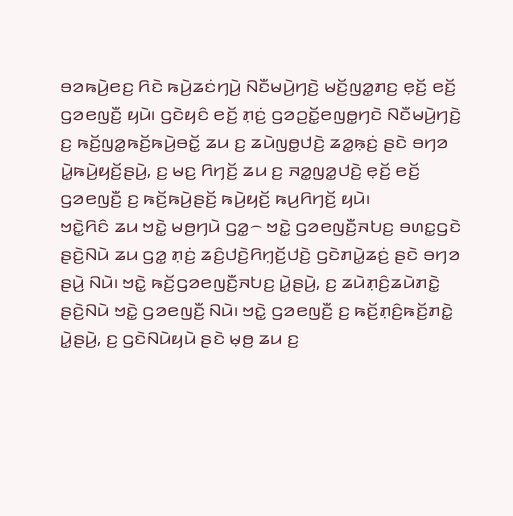ꤋꤤꤒꤣꤧ꤬ꤕꤢ꤬ ꤖꤢꤧ ꤒꤣꤧ꤬ꤘꤢꤦꤚꤣꤧ꤬ ꤡꤢꤪꤗꤣꤧ꤬ꤚꤢꤧ꤬ ꤗꤢꤩ꤬ꤜꤤ꤭ꤊꤢ꤬ ꤕ꤫ꤢꤩ꤬ ꤕꤢꤩ꤬ ꤞꤤꤕꤜꤢꤪ꤬ ꤟꤣꤧ꤯ ꤞꤢꤧꤟꤢꤨ ꤕꤢꤩ꤬ ꤊ꤫ꤢꤦ꤬ ꤞꤤꤑꤢꤩ꤭ꤕꤜꤥ꤭ꤚꤢꤧ ꤡꤢꤪꤗꤣꤧ꤬ꤚꤢꤧ꤬ ꤢ꤬ ꤒꤢꤩ꤬ꤜꤤ꤭ꤒꤢꤩ꤬ꤒꤣꤧ꤬ꤋꤢꤩ꤭ ꤘꤣ ꤢ꤬ ꤘꤣꤧꤜꤥ꤭ꤓꤢꤧ꤬ ꤘꤤ꤭ꤒ꤫ꤢꤦ꤬ ꤔꤢꤧ ꤋꤚꤤ ꤣꤧ꤭ꤒꤣꤧ꤬ꤟꤢꤩ꤬ꤔꤣꤧ꤬, ꤢ꤬ ꤗꤢ꤬ ꤖꤚꤢꤩ꤬ ꤘꤣ ꤢ꤬ ꤏꤤ꤭ꤜꤤ꤭ꤓꤢꤧ꤬ ꤕ꤫ꤢꤩ꤬ ꤕꤢꤩ꤬ ꤞꤤꤕꤜꤢꤪ꤬ ꤢ꤬ ꤒꤢꤩ꤬ꤒꤣꤧ꤬ꤔꤢꤩ꤬ ꤒꤣꤧ꤬ꤟꤢꤩ꤬ ꤒꤣ꤬ꤖꤚꤢꤩ꤬ ꤟꤣꤧ꤯
ꤠꤢꤧ꤭ꤖꤢꤨ ꤘꤣ ꤠꤢꤧ꤭ ꤗꤥ꤬ꤚꤣꤧ ꤞꤤ꤭꤮ ꤠꤢꤧ꤭ ꤞꤤꤕꤜꤢꤪ꤬ꤏꤝꤢ꤬ ꤋꤛꤢ꤭ꤞꤢꤧ ꤔꤢꤧ꤬ꤡꤣꤧ ꤘꤣ ꤞꤤ꤭ ꤊ꤫ꤢꤦ꤬ ꤘꤢꤨ꤬ꤓꤢꤧ꤬ꤖꤚ꤫ꤢꤩ꤬ꤓꤢꤧ꤬ ꤞꤢꤧꤊꤣꤧ꤭ꤘꤢꤦ꤬ ꤔꤢꤧ ꤋꤚꤤ ꤔꤣꤧ꤬ ꤡꤣꤧ꤯ ꤠꤢꤧ꤭ ꤒꤢꤩ꤬ꤞꤤꤕꤜꤢꤪ꤬ꤏꤝꤢ꤬ ꤣꤧ꤭ꤔꤣꤧ꤬, ꤢ꤬ ꤘꤣꤧꤊ꤫ꤢꤨ꤬ꤘꤣꤧꤊꤢꤧ꤭ ꤔꤢꤧ꤬ꤡꤣꤧ ꤠꤢꤧ꤭ ꤞꤤꤕꤜꤢꤪ꤬ ꤡꤣꤧ꤯ ꤠꤢꤧ꤭ ꤞꤤꤕꤜꤢꤪ꤬ ꤢ꤬ ꤒꤢꤩ꤬ꤊ꤫ꤢꤨ꤬ꤒꤢꤩ꤬ꤊꤢꤧ꤭ ꤣꤧ꤭ꤔꤣꤧ꤬, ꤢ꤬ ꤞꤢꤧꤡꤣꤧꤟꤣꤧ ꤔꤢꤧ ꤗ꤫ꤥ꤬ ꤘꤣ ꤢ꤬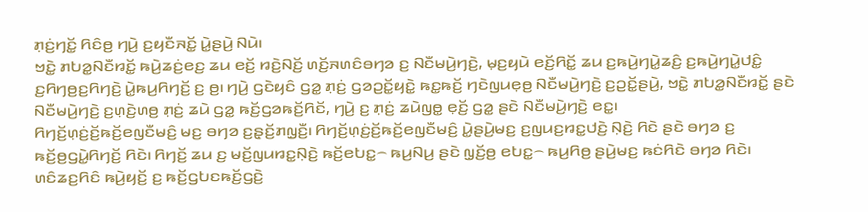ꤊ꤫ꤢꤦ꤬ꤚꤢꤩ꤭ ꤖꤢꤨꤥ꤬ ꤚꤣꤧ꤬ ꤢ꤬ꤟꤢꤪꤏꤢꤩ꤭ ꤣꤧ꤭ꤔꤣꤧ꤬ ꤡꤣꤧ꤯
ꤠꤢꤧ꤭ ꤊꤝꤤ꤭ꤡꤢꤪꤙꤢꤩ꤭ ꤒꤣꤧ꤬ꤘꤢꤦ꤬ꤕꤢ꤬ ꤘꤣ ꤕꤢꤩ꤬ ꤙꤢꤧ꤬ꤡꤢꤩ꤬ ꤛꤢꤩ꤬ꤏꤛꤢꤨꤋꤚꤤ ꤢ꤬ ꤡꤢꤪꤗꤣꤧ꤬ꤚꤢꤧ꤬, ꤗ꤫ꤢ꤬ꤟꤣꤧ ꤕꤢꤩ꤬ꤖꤢꤩ꤭ ꤘꤣ ꤢ꤬ꤒꤣꤧ꤬ꤚꤣꤧ꤭ꤘꤢꤨ꤬ ꤢ꤬ꤒꤣꤧ꤬ꤚꤣꤧ꤭ꤓꤢꤨ꤭ ꤢ꤬ꤖꤚꤥ꤬ꤢ꤬ꤖꤚꤢꤧ꤬ ꤣꤧ꤭ꤒꤣ꤬ꤖꤚꤢꤩ꤬ ꤢ꤬ ꤥ꤬꤯ ꤚꤣꤧ꤬ ꤞꤢꤧꤟꤢꤨ ꤞꤤ꤭ ꤊ꤫ꤢꤦ꤬ ꤞꤤꤑꤢꤩ꤭ꤟꤢꤧ꤭ ꤒꤢ꤭ꤒꤢꤩ꤬ ꤚꤢꤧꤜꤣꤕ꤫ꤥ꤬ ꤡꤢꤪꤗꤣꤧ꤬ꤚꤢꤧ꤬ ꤢ꤬ꤑꤢꤩ꤭ꤔꤣꤧ꤬, ꤠꤢꤧ꤭ ꤊꤝꤤ꤭ꤡꤢꤪꤙꤢꤩ꤭ ꤔꤢꤧ ꤡꤢꤪꤗꤣꤧ꤬ꤚꤢꤧ꤬ ꤢ꤬ꤛ꤫ꤢꤧ꤬ꤛꤥ꤬ ꤊ꤫ꤢꤦ꤬ ꤘꤣꤧ ꤞꤤ꤭ ꤒꤢꤩ꤬ꤞꤤꤒꤢꤩ꤬ꤖꤢꤩ, ꤚꤣꤧ꤬ ꤢ꤬ ꤊ꤫ꤢꤦ꤬ ꤘꤣꤧꤜꤥ꤭ ꤕ꤫ꤢꤩ꤬ ꤞꤤ꤭ ꤔꤢꤧ ꤡꤢꤪꤗꤣꤧ꤬ꤚꤢꤧ꤬ ꤕꤢ꤭꤯
ꤖꤚꤢꤩ꤬ꤛ꤫ꤢꤦ꤬ꤢꤩ꤬ꤒꤢꤩ꤬ꤕꤜꤢꤪꤗꤢꤨ꤬ ꤗꤢ꤬ ꤋꤚꤤ ꤢ꤬ꤔ꤫ꤢꤩ꤬ꤊꤜ꤫ꤢꤪ꤬꤯ ꤖꤚꤢꤩ꤬ꤛ꤫ꤢꤦ꤬ꤢꤩ꤬ꤒꤢꤩ꤬ꤕꤜꤢꤪꤗꤢꤨ꤬ ꤣꤧ꤭ꤔꤣꤧ꤬ꤗꤢ꤬ ꤢ꤬ꤜꤣꤢ꤬ꤙꤢ꤭ꤓꤢꤧ꤬ ꤡ꤫ꤢꤧ꤬ ꤖꤢꤧ ꤔꤢꤧ ꤋꤚꤤ ꤢ꤬ ꤒꤢꤩ꤬ꤥ꤬ꤞꤣꤧ꤭ꤖꤚꤢꤩ꤬ ꤖꤢꤧ꤯ ꤖꤚꤢꤩ꤬ ꤘꤣ ꤢ꤬ ꤗꤢꤩ꤬ꤜꤣꤙꤢ꤭ꤡ꤫ꤢꤧ꤬ ꤒꤢꤩ꤬ꤕꤝꤢ꤭꤮ ꤒꤣ꤬ꤡꤣ꤬ ꤔꤢꤧ ꤜ꤫ꤢꤩ꤬ꤥ꤬ ꤕꤝꤢ꤭꤮ ꤒꤣ꤬ꤖꤥ꤬ ꤔꤣꤧ꤬ꤗꤢ꤬ ꤒꤢꤦꤖꤢꤧ ꤋꤚꤤ ꤖꤢꤧ꤯
ꤛꤢꤨꤘꤢ꤬ꤖꤢꤨ ꤒꤣꤧ꤬ꤟꤢꤩ꤬ ꤢ꤬ ꤒꤢꤩ꤬ꤞꤝꤢꤒꤢꤩ꤬ꤞꤢꤧ꤬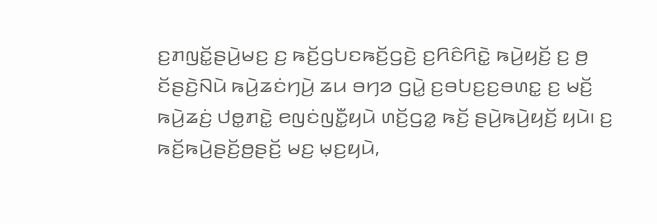ꤢ꤬ꤊꤜꤢꤩ꤭ꤔꤣꤧ꤬ꤗꤢ꤬ ꤢ꤬ ꤒꤢꤩ꤬ꤞꤝꤢꤒꤢꤩ꤬ꤞꤢꤧ꤬ ꤢ꤬ꤖꤢꤨꤖꤢꤧ꤭ ꤒꤣꤧ꤬ꤟꤢꤩ꤬ ꤢ꤬ ꤥ꤬ ꤢꤩꤔꤢꤧ꤬ꤡꤣꤧ ꤒꤣꤧ꤬ꤘꤢꤦꤚꤣꤧ꤬ ꤘꤣ ꤋꤚꤤ ꤞꤣꤧ꤭ ꤢ꤬ꤋꤝꤢ꤬ꤢ꤬ꤋꤛꤢ꤭ ꤢ꤬ ꤗꤢꤩ꤬ ꤒꤣꤧ꤬ꤘꤢꤦ꤬ ꤓꤥ꤭ꤊꤢꤧ꤭ ꤕꤜꤢꤦꤜꤢꤪ꤭ꤟꤣꤧ ꤛꤢꤩ꤬ꤞꤤ꤭ ꤒꤢꤩ꤬ ꤔꤣꤧ꤬ꤒꤣꤧ꤬ꤟꤢꤩ꤬ ꤟꤣꤧ꤯ ꤢ꤬ ꤒꤢꤩ꤬ꤒꤣꤧ꤬ꤔꤢꤩ꤬ꤥ꤬ꤔꤢꤩ꤬ ꤗꤢ꤬ ꤗ꤫ꤢ꤬ꤟꤣꤧ,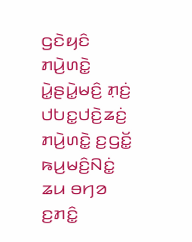ꤞꤢꤧꤟꤢꤨ ꤊꤣꤧ꤬ꤛꤢꤧ꤭ ꤣꤧ꤭ꤔꤣꤧ꤭ꤗꤢꤨ꤬ ꤊ꤫ꤢꤦ꤬ ꤓꤝꤢ꤭ꤓꤢꤧ꤬ꤘꤢꤦ꤬ ꤊꤣꤧ꤬ꤛꤢꤧ꤭ ꤢ꤬ꤞꤢꤩ꤭ ꤒꤣ꤬ꤗꤢꤨ꤬ꤡꤢꤦ꤭ ꤘꤣ ꤋꤚꤤ ꤢ꤬ꤊꤢꤨ꤭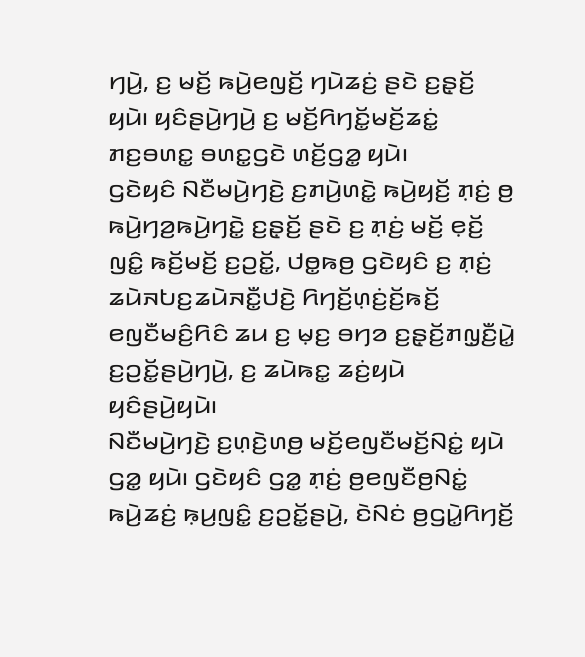ꤚꤣꤧ꤬, ꤢ꤬ ꤗꤢꤩ꤬ ꤒꤣꤧ꤬ꤕꤜꤢꤩ꤬ ꤚꤣꤧꤘꤢꤦ꤬ ꤔꤢꤧ ꤢ꤬ꤔ꤫ꤢꤩ꤬ ꤟꤣꤧ꤯ ꤟꤢꤨꤔꤣꤧ꤬ꤚꤣꤧ꤬ ꤢ꤬ ꤗꤢꤩ꤬ꤖꤚꤢꤩ꤭ꤗꤢꤩ꤬ꤘꤢꤦ꤭ ꤊꤢ꤬ꤋꤛꤢ꤭ ꤋꤛꤢ꤭ꤞꤢꤧ ꤛꤢꤩ꤬ꤞꤤ꤭ ꤟꤣꤧ꤯
ꤞꤢꤧꤟꤢꤨ ꤡꤢꤪꤗꤣꤧ꤬ꤚꤢꤧ꤬ ꤢ꤬ꤊꤣꤧ꤬ꤛꤢꤧ꤭ ꤒꤣꤧ꤬ꤟꤢꤩ꤬ ꤊ꤫ꤢꤦ꤬ ꤥ꤬ ꤒꤣꤧ꤬ꤚꤤ꤬ꤒꤣꤧ꤬ꤚꤢꤧ꤭ ꤢ꤬ꤔ꤫ꤢꤩ꤬ ꤔꤢꤧ ꤢ꤬ ꤊ꤫ꤢꤦ꤬ ꤗꤢꤩ꤬ ꤕ꤫ꤢꤩ꤬ ꤜꤢꤨ꤭ ꤒꤢꤩ꤬ꤗꤢꤩ꤬ ꤢ꤬ꤑꤢꤩ꤭, ꤓꤥ꤭ꤒꤥ꤬ ꤞꤢꤧꤟꤢꤨ ꤢ꤬ ꤊ꤫ꤢꤦ꤬ ꤘꤣꤧꤏꤝꤢ꤬ꤘꤣꤧꤏꤢꤪ꤭ꤓꤢꤧ꤬ ꤖꤚꤢꤩ꤬ꤛ꤫ꤢꤦ꤬ꤢꤩ꤬ꤒꤢꤩ꤬ ꤕꤜꤢꤪꤗꤢꤨ꤬ꤖꤢꤨ ꤘꤣ ꤢ꤬ ꤗ꤫ꤢ꤬ ꤋꤚꤤ ꤢ꤬ꤔ꤫ꤢꤩ꤬ꤊꤜ꤫ꤢꤪ꤬ꤣꤧ꤭ ꤢ꤬ꤑꤢꤩ꤭ꤔꤣꤧ꤬ꤚꤣꤧ꤬, ꤢ꤬ ꤘꤣꤧꤒꤢ꤭ ꤘꤢꤦ꤬ꤟꤣꤧ ꤟꤢꤨꤔꤣꤧ꤬ꤟꤣꤧ꤯
ꤡꤢꤪꤗꤣꤧ꤬ꤚꤢꤧ꤬ ꤢ꤬ꤛ꤫ꤢꤧ꤬ꤛꤥ꤬ ꤗꤢꤩ꤬ꤕꤜꤢꤪꤗꤢꤩ꤬ꤡꤢꤦ꤭ ꤟꤣꤧ ꤞꤤ꤭ ꤟꤣꤧ꤯ ꤞꤢꤧꤟꤢꤨ ꤞꤤ꤭ ꤊ꤫ꤢꤦ꤬ ꤥ꤬ꤕꤜꤢꤪꤥ꤬ꤡꤢꤦ꤭ ꤒꤣꤧ꤬ꤘꤢꤦ꤬ ꤒ꤫ꤣ꤬ꤜꤢꤨ꤭ ꤢ꤬ꤑꤢꤩ꤭ꤔꤣꤧ꤬, ꤢꤧꤡꤢꤦ ꤥ꤬ꤞꤣꤧ꤭ꤖꤚꤢꤩ꤬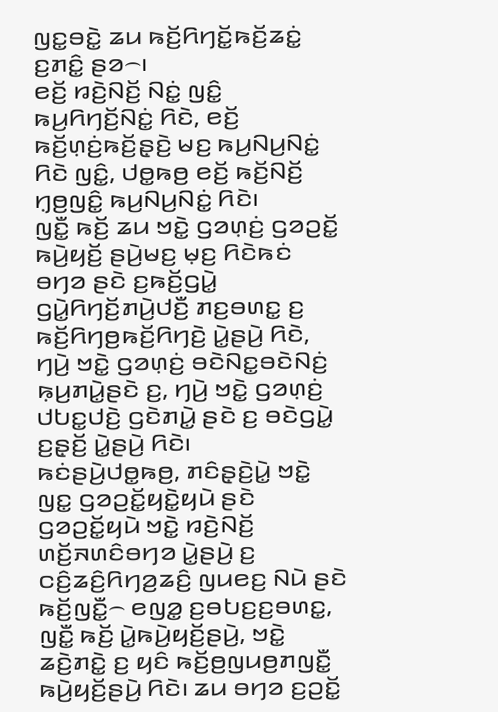ꤜꤢ꤭ꤋꤢꤧ꤭ ꤘꤣ ꤒꤢꤩ꤬ꤖꤚꤢꤩ꤭ꤒꤢꤩ꤬ꤘꤢꤦ꤭ ꤢ꤬ꤊꤢꤨ꤭ ꤔꤤ꤮꤯
ꤕꤢꤩ꤬ ꤙꤢꤧ꤬ꤡꤢꤩ꤬ ꤡꤢꤦ꤭ ꤜꤢꤨ꤭ ꤒꤣ꤬ꤖꤚꤢꤩ꤬ꤡꤢꤦ꤭ ꤖꤢꤧ, ꤕꤢꤩ꤬ ꤒꤢꤩ꤬ꤛ꤫ꤢꤦ꤬ꤒꤢꤩ꤬ꤔ꤫ꤢꤧ꤬ ꤗꤢ꤬ ꤒꤣ꤬ꤡꤣ꤬ꤡꤢꤦ꤭ ꤖꤢꤧ ꤜꤢꤨ꤭, ꤓꤥ꤭ꤒꤥ꤬ ꤕꤢꤩ꤬ ꤒꤢꤩ꤬ꤡꤢꤩ꤬ ꤚ꤫ꤥ꤬ꤜꤢꤨ꤭ ꤒꤣ꤬ꤡꤣ꤬ꤡꤢꤦ꤭ ꤖꤢꤧ꤯
ꤜꤢꤪ꤭ ꤒꤢꤩ꤬ ꤘꤣ ꤠꤢꤧ꤭ ꤞꤤꤛ꤫ꤢꤦ꤬ ꤞꤤꤑꤢꤩ꤭ ꤒꤣꤧ꤬ꤟꤢꤩ꤬ ꤔꤣꤧ꤬ꤗꤢ꤬ ꤗ꤫ꤢ꤬ ꤖꤢꤧꤒꤢꤦ ꤋꤚꤤ ꤔꤢꤧ ꤢ꤬ꤒꤢꤩ꤬ꤞꤣꤧ꤭ ꤞꤣꤧ꤭ꤖꤚꤢꤩ꤬ꤊꤣꤧ꤬ꤓꤢꤪ꤬ ꤊꤢ꤬ꤋꤛꤢ꤭ ꤢ꤬ ꤒꤢꤩ꤬ꤖꤚꤥ꤬ꤒꤢꤩ꤬ꤖꤚꤢꤧ꤬ ꤣꤧ꤭ꤔꤣꤧ꤬ ꤖꤢꤧ, ꤚꤣꤧ꤬ ꤠꤢꤧ꤭ ꤞꤤꤛ꤫ꤢꤦ꤬ ꤋꤢꤧꤡꤢ꤭ꤋꤢꤧꤡꤢꤦ꤬ ꤒ꤫ꤣ꤬ꤊꤣꤧ꤭ꤔꤢꤧ ꤢ꤬, ꤚꤣꤧ꤬ ꤠꤢꤧ꤭ ꤞꤤꤛ꤫ꤢꤦ꤬ ꤓꤝꤢ꤭ꤓꤢꤧ꤬ ꤞꤢꤧꤊꤣꤧ꤭ ꤔꤢꤧ ꤢ꤬ ꤋꤢꤧꤞꤣꤧ꤭ ꤢ꤬ꤔ꤫ꤢꤩ꤬ ꤣꤧ꤭ꤔꤣꤧ꤬ ꤖꤢꤧ꤯
ꤒꤢꤦꤔꤣꤧ꤬ꤓꤥ꤭ꤒꤥ꤬, ꤊꤢꤨꤔ꤫ꤢꤧ꤬ꤣꤧ꤭ ꤠꤢꤧ꤭ ꤜꤢ꤭ ꤞꤤꤑꤢꤩ꤭ꤟꤢꤧ꤭ꤟꤣꤧ ꤔꤢꤧ ꤞꤤꤑꤢꤩ꤭ꤟꤣꤧ ꤠꤢꤧ꤭ ꤙꤢꤧ꤬ꤡꤢꤩ꤬ ꤛꤢꤩ꤬ꤏꤛꤢꤨꤋꤚꤤ ꤣꤧ꤭ꤔꤣꤧ꤬ ꤢ꤬ ꤍꤢꤨ꤬ꤘꤢꤨ꤬ꤖꤚꤤ꤬ꤘꤢꤨ꤬ ꤜꤣꤕꤢ꤬ ꤡꤣꤧ ꤔꤢꤧ ꤒꤢꤩ꤬ꤜꤢꤪ꤭꤮ ꤕꤜꤤ꤭ ꤢ꤬ꤋꤝꤢ꤬ꤢ꤬ꤋꤛꤢ꤭, ꤜꤢꤪ꤭ ꤒꤢꤩ꤬ ꤣꤧ꤭ꤒꤣꤧ꤬ꤟꤢꤩ꤬ꤔꤣꤧ꤬, ꤠꤢꤧ꤭ ꤘꤢꤧ꤬ꤊꤢꤧ꤭ ꤢ꤬ ꤟꤢꤨ ꤒꤢꤩ꤬ꤥ꤬ꤜꤣꤥ꤬ꤊꤜꤢꤪ꤭ ꤒꤣꤧ꤬ꤟꤢꤩ꤬ꤔꤣꤧ꤬ ꤖꤢꤧ꤯ ꤘꤣ ꤋꤚꤤ ꤢ꤬ꤑꤢꤩ꤭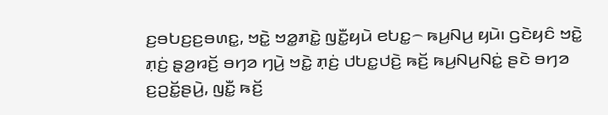ꤢ꤬ꤋꤝꤢ꤬ꤢ꤬ꤋꤛꤢ꤭, ꤠꤢꤧ꤭ ꤠꤤ꤭ꤊꤢꤧ꤭ ꤜꤢꤪ꤭ꤟꤣꤧ ꤕꤝꤢ꤭꤮ ꤒꤣ꤬ꤡꤣ꤬ ꤟꤣꤧ꤯ ꤞꤢꤧꤟꤢꤨ ꤠꤢꤧ꤭ ꤊ꤫ꤢꤦ꤬ ꤔ꤫ꤤ꤬ꤙꤢꤩ꤬ ꤋꤚꤤ ꤚꤣꤧ꤬ ꤠꤢꤧ꤭ ꤊ꤫ꤢꤦ꤬ ꤓꤝꤢ꤭ꤓꤢꤧ꤬ ꤒꤢꤩ꤬ ꤒꤣ꤬ꤡꤣ꤬ꤡꤢꤦ꤭ ꤔꤢꤧ ꤋꤚꤤ ꤢ꤬ꤑꤢꤩ꤭ꤔꤣꤧ꤬, ꤜꤢꤪ꤭ ꤒꤢꤩ꤬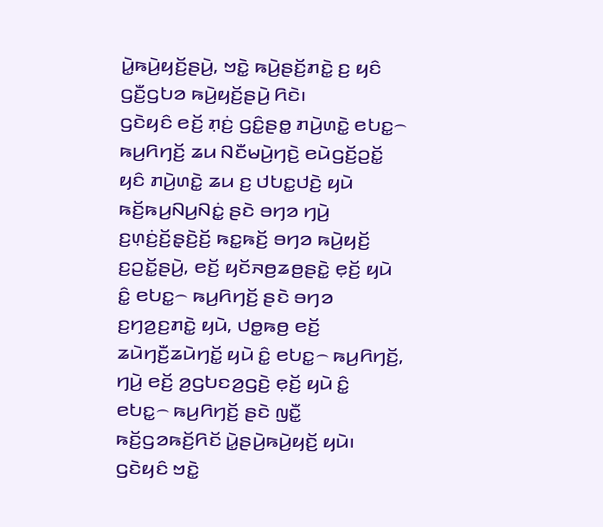ꤣꤧ꤭ꤒꤣꤧ꤬ꤟꤢꤩ꤬ꤔꤣꤧ꤬, ꤠꤢꤧ꤭ ꤒꤣꤧ꤬ꤔꤢꤩ꤬ꤊꤢꤧ꤭ ꤢ꤬ ꤟꤢꤨ ꤞꤢꤪ꤬ꤞꤝꤤ ꤒꤣꤧ꤬ꤟꤢꤩ꤬ꤔꤣꤧ꤬ ꤖꤢꤧ꤯
ꤞꤢꤧꤟꤢꤨ ꤕꤢꤩ꤬ ꤊ꤫ꤢꤦ꤬ ꤞꤢꤨ꤭ꤔꤥ꤭ ꤊꤣꤧ꤬ꤛꤢꤧ꤭ ꤕꤝꤢ꤭꤮ ꤒꤣ꤬ꤖꤚꤢꤩ꤬ ꤘꤣ ꤡꤢꤪꤗꤣꤧ꤬ꤚꤢꤧ꤬ ꤕꤣꤧꤞꤢꤩ꤬ꤑꤢꤩ꤭ ꤟꤢꤨ ꤊꤣꤧ꤬ꤛꤢꤧ꤭ ꤘꤣ ꤢ꤬ ꤓꤝꤢ꤭ꤓꤢꤧ꤬ ꤟꤣꤧ ꤒꤢꤩ꤬ꤒꤣ꤬ꤡꤣ꤬ꤡꤢꤦ꤭ ꤔꤢꤧ ꤋꤚꤤ ꤚꤣꤧ꤬ ꤢ꤬ꤛ꤫ꤢꤦ꤬ꤢꤩ꤬ꤔ꤫ꤢꤧ꤬ꤢꤩ꤬ ꤒꤢ꤭ꤒꤢꤩ꤬ ꤋꤚꤤ ꤒꤣꤧ꤬ꤟꤢꤩ꤬ ꤢ꤬ꤑꤢꤩ꤭ꤔꤣꤧ꤬, ꤕꤢꤩ꤬ ꤟꤢꤩꤏꤥ꤬ꤘꤥ꤬ꤔꤢꤧ꤭ ꤕ꤫ꤢꤩ꤬ ꤟꤣꤧ ꤢꤨ꤭ ꤕꤝꤢ꤭꤮ ꤒꤣ꤬ꤖꤚꤢꤩ꤬ ꤔꤢꤧ ꤋꤚꤤ ꤢ꤬ꤚꤤ꤬ꤢ꤬ꤊꤢꤧ꤭ ꤟꤣꤧ, ꤓꤥ꤭ꤒꤥ꤬ ꤕꤢꤩ꤬ ꤘꤣꤧꤚꤢꤪ꤬ꤘꤣꤧꤚꤢꤩ꤭ ꤟꤣꤧ ꤢꤨ꤭ ꤕꤝꤢ꤭꤮ ꤒꤣ꤬ꤖꤚꤢꤩ꤬, ꤚꤣꤧ꤬ ꤕꤢꤩ꤬ ꤤ꤬ꤞꤝꤢꤤ꤬ꤞꤢꤧ꤬ ꤕ꤫ꤢꤩ꤬ ꤟꤣꤧ ꤢꤨ꤭ ꤕꤝꤢ꤭꤮ ꤒꤣ꤬ꤖꤚꤢꤩ꤬ ꤔꤢꤧ ꤜꤢꤪ꤭ ꤒꤢꤩ꤬ꤞꤤꤒꤢꤩ꤬ꤖꤢꤩ ꤣꤧ꤭ꤔꤣꤧ꤬ꤒꤣꤧ꤬ꤟꤢꤩ꤬ ꤟꤣꤧ꤯
ꤞꤢꤧꤟꤢꤨ ꤠꤢꤧ꤭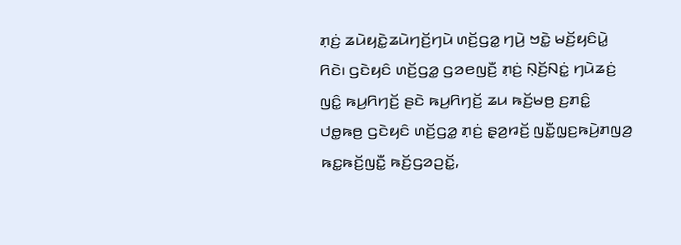ꤊ꤫ꤢꤦ꤬ ꤘꤣꤧꤟꤢꤧ꤭ꤘꤣꤧꤚꤢꤩ꤬ꤚꤣꤧ ꤛꤢꤩ꤬ꤞꤤ꤭ ꤚꤣꤧ꤬ ꤠꤢꤧ꤭ ꤗꤢꤩ꤬ꤟꤢꤨꤣꤧ꤭ ꤖꤢꤧ꤯ ꤞꤢꤧꤟꤢꤨ ꤛꤢꤩ꤬ꤞꤤ꤭ ꤞꤤꤕꤜꤢꤪ꤬ ꤊ꤫ꤢꤦ꤬ ꤡ꤫ꤢꤩ꤬ꤡꤢꤦ꤭ ꤚꤣꤧꤘꤢꤦ꤬ ꤜꤢꤨ꤭ ꤒꤣ꤬ꤖꤚꤢꤩ꤬ ꤔꤢꤧ ꤒꤣ꤬ꤖꤚꤢꤩ꤬ ꤘꤣ ꤒꤢꤩ꤬ꤗꤥ꤬ ꤢ꤬ꤊꤢꤨ꤭ ꤓꤥ꤭ꤒꤥ꤬ ꤞꤢꤧꤟꤢꤨ ꤛꤢꤩ꤬ꤞꤤ꤭ ꤊ꤫ꤢꤦ꤬ ꤔ꤫ꤤ꤬ꤙꤢꤩ꤬ ꤜꤢꤪ꤭ꤜ꤫ꤢ꤬ꤒꤣꤧ꤬ꤊꤜꤤ꤬ ꤒꤢ꤭ꤒꤢꤩ꤬ꤜꤢꤪ꤭ ꤒꤢꤩ꤬ꤞꤤꤑꤢꤩ꤭,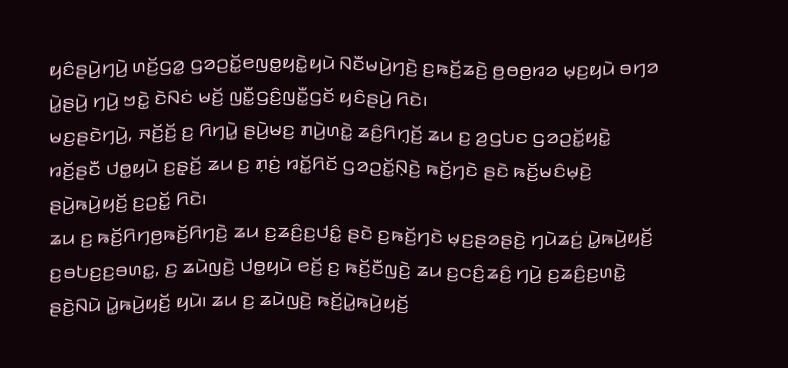ꤟꤢꤨꤔꤣꤧ꤬ꤚꤣꤧ꤬ ꤛꤢꤩ꤬ꤞꤤ꤭ ꤞꤤꤑꤢꤩ꤭ꤕꤜꤥ꤭ꤟꤢꤧ꤭ꤟꤣꤧ ꤡꤢꤪꤗꤣꤧ꤬ꤚꤢꤧ꤬ ꤢ꤬ꤒꤢꤩ꤬ꤘꤢꤧ꤬ ꤥ꤬ꤥꤥ꤬ꤙꤤ ꤗ꤫ꤢ꤬ꤟꤣꤧ ꤋꤚꤤ ꤣꤧ꤭ꤔꤣꤧ꤬ ꤚꤣꤧ꤬ ꤠꤢꤧ꤭ ꤢꤧꤡꤢꤦ ꤗꤢꤩ꤬ ꤜꤢꤪ꤭ꤞꤢꤨ꤬ꤜꤢꤪ꤭ꤞꤢꤩ ꤟꤢꤨꤔꤣꤧ꤬ ꤖꤢꤧ꤯
ꤗꤢ꤬ꤔꤢꤧꤚꤣꤧ꤬, ꤏꤢꤩ꤬ꤢꤩ꤬ ꤢ꤬ ꤖꤚꤣꤧ꤭ ꤔꤣꤧ꤬ꤗꤢ꤬ ꤊꤣꤧ꤬ꤛꤢꤧ꤭ ꤘꤢꤨ꤬ꤖꤚ꤫ꤢꤩ꤬ ꤘꤣ ꤢ꤬ ꤤ꤬ꤞꤝꤢ ꤞꤤꤑꤢꤩ꤭ꤟꤢꤧ꤭ ꤙꤢꤩ꤬ꤔꤢꤪ ꤓꤥ꤭ꤟꤣꤧ ꤢ꤬ꤔ꤫ꤢꤩ꤬ ꤘꤣ ꤢ꤬ ꤊ꤫ꤢꤦ꤬ ꤙꤢꤩ꤭ꤖꤢꤩ ꤞꤤꤑꤢꤩ꤭ꤡ꤫ꤢꤧ꤬ ꤒꤢꤩ꤬ꤚꤢꤧ ꤔꤢꤧ ꤒꤢꤩ꤬ꤗꤢꤨꤗ꤫ꤢꤧ꤬ ꤔꤣꤧ꤬ꤒꤣꤧ꤬ꤟꤢꤩ꤬ ꤢ꤬ꤑꤢꤩ꤭ ꤖꤢꤧ꤯
ꤘꤣ ꤢ꤬ ꤒꤢꤩ꤬ꤖꤚꤥ꤬ꤒꤢꤩ꤬ꤖꤚꤢꤧ꤬ ꤘꤣ ꤢ꤬ꤘꤢꤨ꤬ꤢ꤬ꤓꤢꤨ꤭ ꤔꤢꤧ ꤢ꤬ꤒꤢꤩ꤬ꤚꤢꤧ ꤗ꤫ꤢ꤬ꤔꤤꤔꤢꤧ꤬ ꤚꤣꤧꤘꤢꤦ꤬ ꤣꤧ꤭ꤒꤣꤧ꤬ꤟꤢꤩ꤬ ꤢ꤬ꤋꤝꤢ꤬ꤢ꤬ꤋꤛꤢ꤭, ꤢ꤬ ꤘꤣꤧꤜꤢꤧ꤬ ꤓꤥ꤭ꤟꤣꤧ ꤕꤢꤩ꤬ ꤢ꤬ ꤒꤢꤩ꤬ꤢꤪꤜꤢꤧ꤬ ꤘꤣ ꤢ꤬ꤍꤢꤨ꤬ꤘꤢꤨ꤬ ꤚꤣꤧ꤬ ꤢ꤬ꤘꤢꤨ꤬ꤢ꤬ꤛꤢꤧ꤭ ꤔꤢꤧ꤬ꤡꤣꤧ ꤣꤧ꤭ꤒꤣꤧ꤬ꤟꤢꤩ꤬ ꤟꤣꤧ꤯ ꤘꤣ ꤢ꤬ ꤘꤣꤧꤜꤢꤧ꤬ ꤒꤢꤩ꤬ꤣꤧ꤭ꤒꤣꤧ꤬ꤟꤢꤩ꤬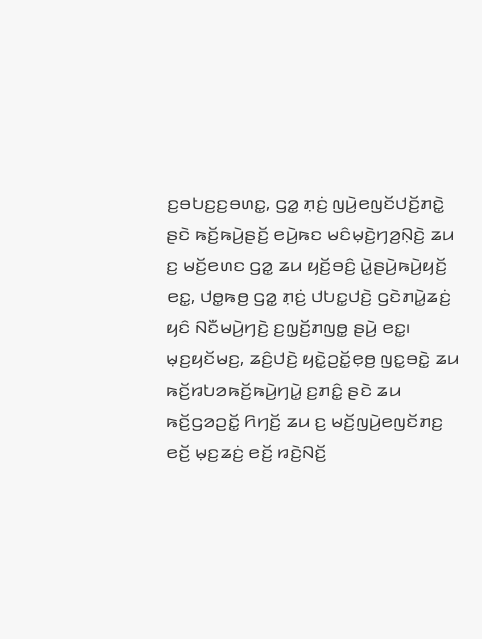ꤢ꤬ꤋꤝꤢ꤬ꤢ꤬ꤋꤛꤢ꤭, ꤞꤤ꤭ ꤊ꤫ꤢꤦ꤬ ꤜꤣꤧ꤬ꤕꤜꤢꤩꤓꤢꤩ꤬ꤊꤢꤧ꤭ ꤔꤢꤧ ꤒꤢꤩ꤬ꤒꤣꤧ꤬ꤔꤢꤩ꤬ ꤕꤣꤧ꤬ꤒꤢ ꤗꤢꤨꤗ꤫ꤢꤧ꤬ꤚꤤ꤬ꤡ꤫ꤢꤧ꤬ ꤘꤣ ꤢ꤬ ꤗꤢꤩ꤬ꤕꤛꤢ ꤞꤤ꤭ ꤘꤣ ꤟꤢꤩ꤬ꤋꤢꤨ꤬ ꤣꤧ꤭ꤔꤣꤧ꤬ꤒꤣꤧ꤬ꤟꤢꤩ꤬ ꤕꤢ꤭, ꤓꤥ꤭ꤒꤥ꤬ ꤞꤤ꤭ ꤊ꤫ꤢꤦ꤬ ꤓꤝꤢ꤭ꤓꤢꤧ꤬ ꤞꤢꤧꤊꤣꤧ꤭ꤘꤢꤦ꤬ ꤟꤢꤨ ꤡꤢꤪꤗꤣꤧ꤬ꤚꤢꤧ꤬ ꤢ꤬ꤜ꤫ꤢꤩ꤬ꤊꤜꤥ꤭ ꤔꤣꤧ꤬ ꤕꤢ꤭꤯
ꤗ꤫ꤢ꤬ꤟꤢꤩꤗꤢ꤬, ꤘꤢꤨ꤬ꤓꤢꤧ꤬ ꤟꤢꤧ꤭ꤑꤢꤩ꤭ꤕ꤫ꤥ꤬ ꤜꤢ꤭ꤋꤢꤧ꤭ ꤘꤣ ꤒꤢꤩ꤬ꤙꤝꤤꤒꤢꤩ꤬ꤒꤣꤧ꤬ꤚꤣꤧ꤭ ꤢ꤬ꤊꤢꤨ꤭ ꤔꤢꤧ ꤘꤣ ꤒꤢꤩ꤬ꤞꤤꤑꤢꤩ꤭ ꤖꤚꤢꤩ꤬ ꤘꤣ ꤢ꤬ ꤗꤢꤩ꤬ꤜꤣꤧ꤬ꤕꤜꤢꤩꤊꤢ꤬ ꤕꤢꤩ꤬ ꤗ꤫ꤢ꤬ꤘꤢꤦ꤬ ꤕꤢꤩ꤬ ꤙꤢꤧ꤬ꤡꤢꤩ꤬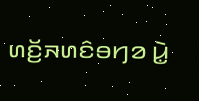ꤛꤢꤩ꤬ꤏꤛꤢꤨꤋꤚꤤ ꤣꤧ꤭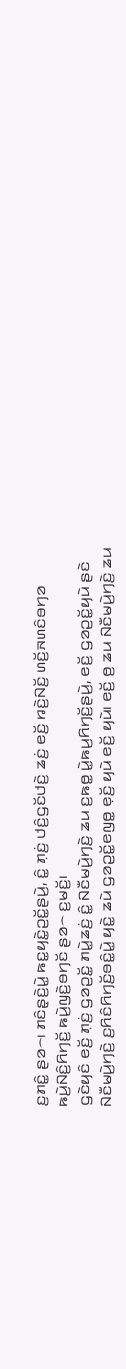ꤢ꤬ꤊꤢꤨ꤭ ꤔꤤ꤮꤯ ꤊꤢꤨꤔ꤫ꤢꤧ꤬ꤣꤧ꤭ ꤒꤢ꤭ꤟꤢꤧ꤭ꤑꤢꤩ꤭ꤔꤣꤧ꤬, ꤢꤨ꤭ ꤊ꤫ꤢꤦ꤬ ꤓꤢꤨ꤬ꤞꤢꤩꤓꤢꤧ꤬ ꤘꤢꤦ꤬ ꤕꤢꤩ꤬ ꤙꤢꤧ꤬ꤡꤢꤩ꤬ ꤛꤢꤩ꤬ꤏꤛꤢꤨꤋꤚꤤ ꤒꤣꤧ꤬ꤡꤢꤨ꤬ꤖꤚꤢꤩ꤬ ꤒꤣꤧ꤬ꤜꤢꤧ꤬ꤋꤚꤢꤩ ꤔꤤ꤮ ꤢ꤬ꤗꤢꤩ꤬꤯
ꤞꤢꤧꤟꤢꤨ ꤕꤢꤩ꤬ ꤊ꤫ꤢꤦ꤬ ꤞꤤꤑꤢꤩ꤭ ꤊꤣꤧ꤭ꤘꤢꤦ꤬ ꤢꤨ꤭ ꤡꤢꤪꤗꤣꤧ꤬ꤚꤢꤧ꤬ ꤘꤣ ꤢ꤬ꤒꤥ꤭ ꤣꤧ꤭ꤒꤣ꤬ꤖꤚꤢꤩ꤬ꤔꤣꤧ꤬, ꤕꤢꤩ꤬ ꤞꤤꤑꤢꤩ꤭ꤟꤣꤧ ꤔꤢꤧ ꤡꤢꤪꤗꤣꤧ꤬ꤚꤢꤧ꤬ ꤢ꤬ꤖꤢꤨꤖꤚꤢꤩ꤬ꤋꤢꤨ꤭ꤣꤧ꤭ ꤟꤢꤧ꤭ ꤘꤣꤧ ꤞꤤꤑꤢꤩ꤭ꤕꤜꤥ꤭ ꤕ꤫ꤢꤩ꤬ ꤟꤣꤧ ꤕꤢꤩ꤬ ꤟꤣꤧ꤯ ꤕꤢꤩ꤬ ꤥ꤬ ꤘꤣ ꤡꤢꤪꤗꤣꤧ꤬ꤚꤢꤧ꤬ ꤘꤣ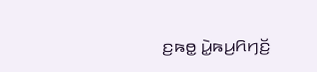ꤢ꤬ꤒꤥ꤭ ꤣꤧ꤭ꤒꤣ꤬ꤖꤚꤢꤩ꤬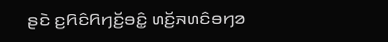ꤔꤢꤧ ꤢ꤬ꤖꤢꤨꤖꤚꤢꤩ꤬ꤋꤢꤨ꤭ ꤛꤢꤩ꤬ꤏꤛꤢꤨꤋꤚꤤ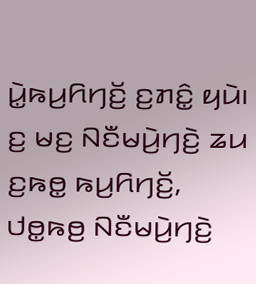ꤣꤧ꤭ꤒꤣ꤬ꤖꤚꤢꤩ꤬ ꤢ꤬ꤊꤢꤨ꤭ ꤟꤣꤧ꤯ ꤢ꤬ ꤗꤢ꤬ ꤡꤢꤪꤗꤣꤧ꤬ꤚꤢꤧ꤬ ꤘꤣ ꤢ꤬ꤒꤥ꤭ ꤒꤣ꤬ꤖꤚꤢꤩ꤬, ꤓꤥ꤭ꤒꤥ꤬ ꤡꤢꤪꤗꤣꤧ꤬ꤚꤢꤧ꤬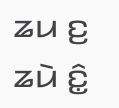ꤘꤣ ꤢ꤬ ꤘꤣꤧ ꤢꤨ꤭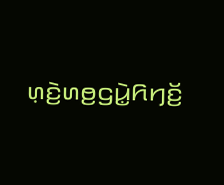ꤛ꤫ꤢꤧ꤬ꤛꤥ꤬ꤞꤣꤧ꤭ꤖꤚꤢꤩ꤬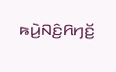ꤒꤣꤧ꤬ꤡꤢꤨ꤬ꤖꤚꤢꤩ꤬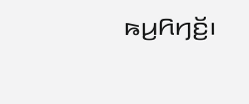ꤒꤣ꤬ꤖꤚꤢꤩ꤬꤯